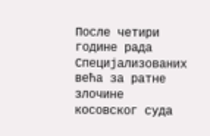После четири године рада Специјализованих већа за ратне злочине косовског суда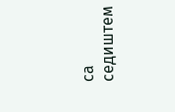са седиштем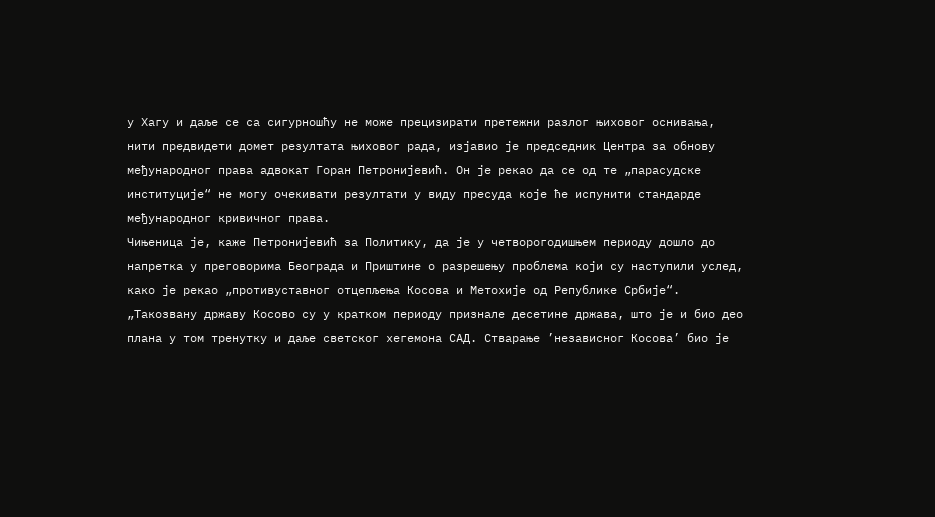у Хагу и даље се са сигурношћу не може прецизирати претежни разлог њиховог оснивања, нити предвидети домет резултата њиховог рада, изјавио је председник Центра за обнову међународног права адвокат Горан Петронијевић. Он је рекао да се од те „парасудске институције“ не могу очекивати резултати у виду пресуда које ће испунити стандарде међународног кривичног права.
Чињеница је, каже Петронијевић за Политику, да је у четворогодишњем периоду дошло до напретка у преговорима Београда и Приштине о разрешењу проблема који су наступили услед, како је рекао „противуставног отцепљења Косова и Метохије од Републике Србије“.
„Такозвану државу Косово су у кратком периоду признале десетине држава, што је и био део плана у том тренутку и даље светског хегемона САД. Стварање ’независног Косова’ био је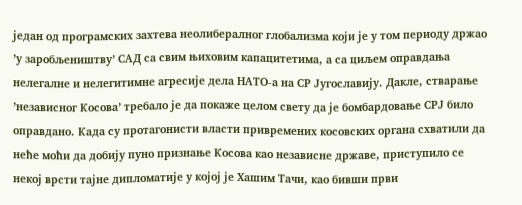један од програмских захтева неолибералног глобализма који је у том периоду држао ’у заробљеништву’ САД са свим њиховим капацитетима, а са циљем оправдања нелегалне и нелегитимне агресије дела НАТО-а на СР Југославију. Дакле, стварање ’независног Косова’ требало је да покаже целом свету да је бомбардовање СРЈ било оправдано. Када су протагонисти власти привремених косовских органа схватили да неће моћи да добију пуно признање Косова као независне државе, приступило се некој врсти тајне дипломатије у којој је Хашим Тачи, као бивши први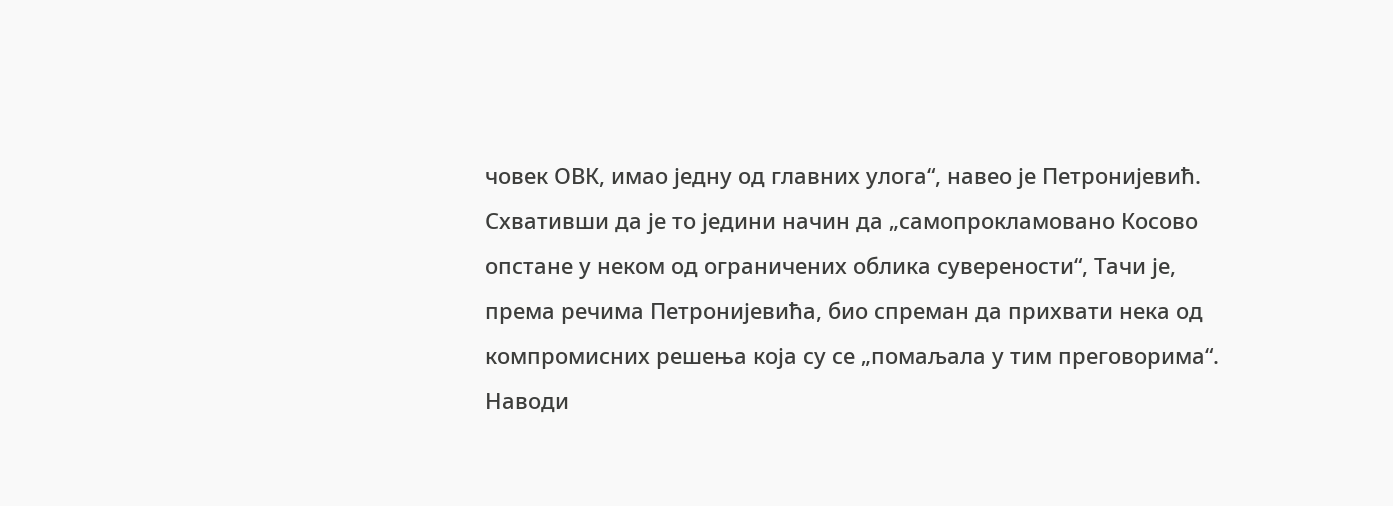човек ОВК, имао једну од главних улога“, навео је Петронијевић.
Схвативши да је то једини начин да „самопрокламовано Косово опстане у неком од ограничених облика суверености“, Тачи је, према речима Петронијевића, био спреман да прихвати нека од компромисних решења која су се „помаљала у тим преговорима“.
Наводи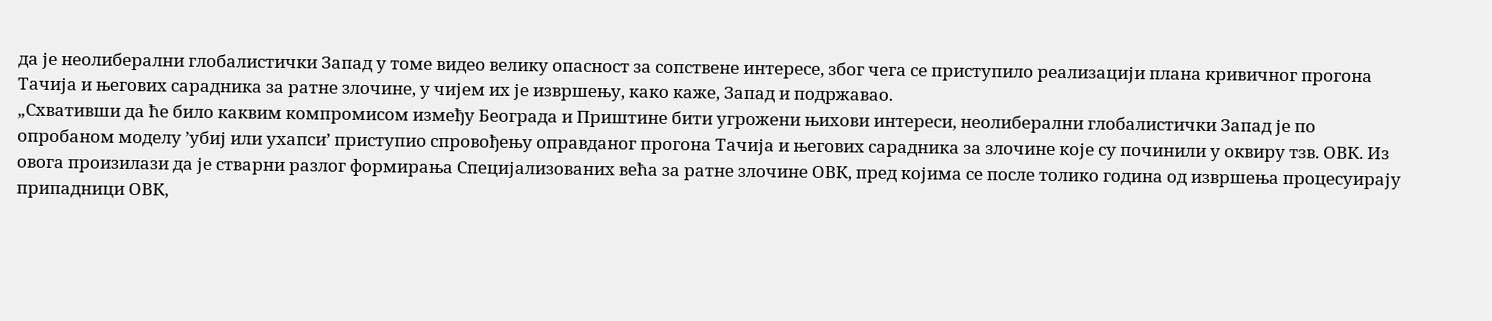да је неолиберални глобалистички Запад у томе видео велику опасност за сопствене интересе, због чега се приступило реализацији плана кривичног прогона Тачија и његових сарадника за ратне злочине, у чијем их је извршењу, како каже, Запад и подржавао.
„Схвативши да ће било каквим компромисом између Београда и Приштине бити угрожени њихови интереси, неолиберални глобалистички Запад је по опробаном моделу ’убиј или ухапси’ приступио спровођењу оправданог прогона Тачија и његових сарадника за злочине које су починили у оквиру тзв. ОВК. Из овога произилази да је стварни разлог формирања Специјализованих већа за ратне злочине ОВК, пред којима се после толико година од извршења процесуирају припадници ОВК,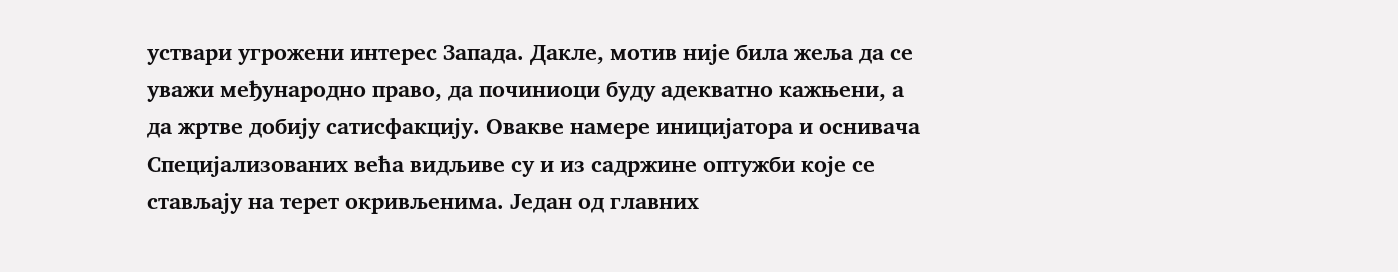уствари угрожени интерес Запада. Дакле, мотив није била жеља да се уважи међународно право, да починиоци буду адекватно кажњени, а да жртве добију сатисфакцију. Овакве намере иницијатора и оснивача Специјализованих већа видљиве су и из садржине оптужби које се стављају на терет окривљенима. Један од главних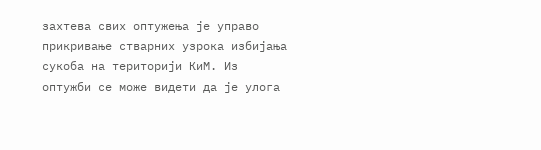захтева свих оптужења је управо прикривање стварних узрока избијања сукоба на територији КиМ. Из оптужби се може видети да је улога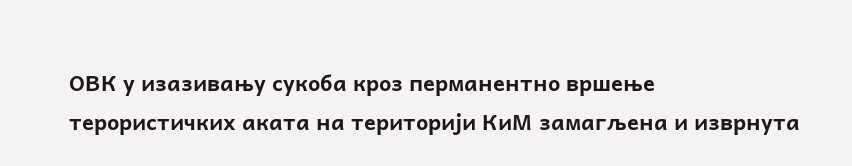ОВК у изазивању сукоба кроз перманентно вршење терористичких аката на територији КиМ замагљена и изврнута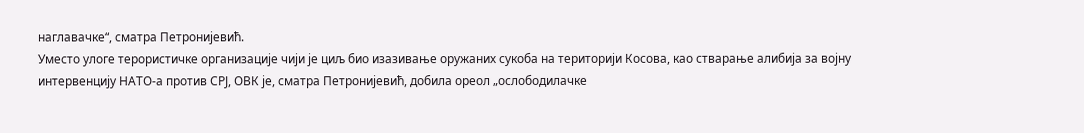наглавачке“, сматра Петронијевић.
Уместо улоге терористичке организације чији је циљ био изазивање оружаних сукоба на територији Косова, као стварање алибија за војну интервенцију НАТО-а против СРЈ, ОВК је, сматра Петронијевић, добила ореол „ослободилачке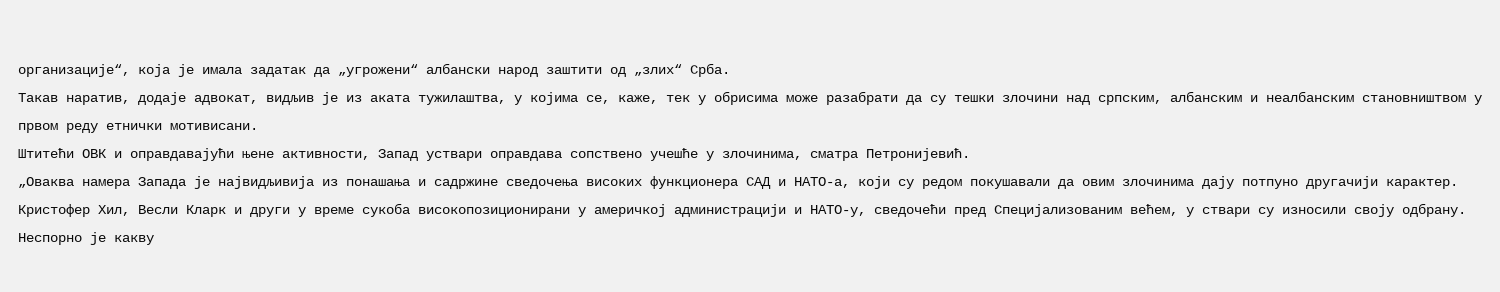организације“, која је имала задатак да „угрожени“ албански народ заштити од „злих“ Срба.
Такав наратив, додаје адвокат, видљив је из аката тужилаштва, у којима се, каже, тек у обрисима може разабрати да су тешки злочини над српским, албанским и неалбанским становништвом у првом реду етнички мотивисани.
Штитећи ОВК и оправдавајући њене активности, Запад уствари оправдава сопствено учешће у злочинима, сматра Петронијевић.
„Оваква намера Запада је највидљивија из понашања и садржине сведочења високих функционера САД и НАТО-а, који су редом покушавали да овим злочинима дају потпуно другачији карактер. Кристофер Хил, Весли Кларк и други у време сукоба високопозиционирани у америчкој администрацији и НАТО-у, сведочећи пред Специјализованим већем, у ствари су износили своју одбрану. Неспорно је какву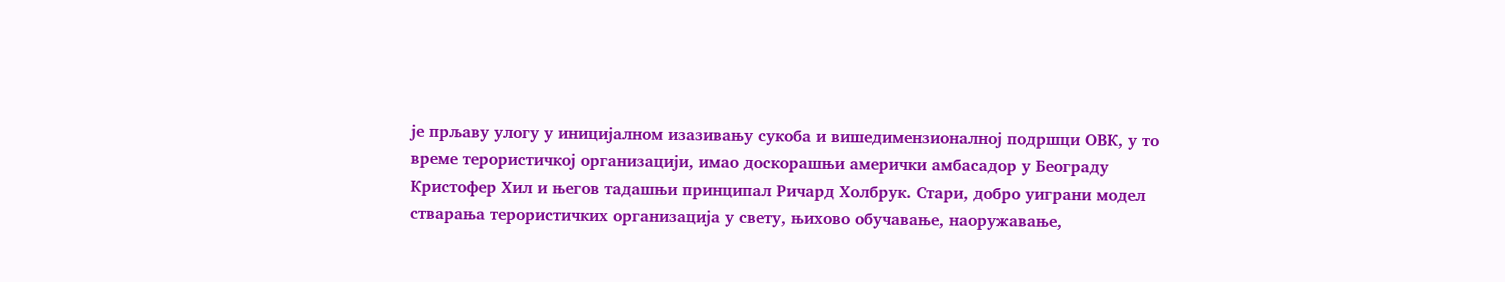је прљаву улогу у иницијалном изазивању сукоба и вишедимензионалној подршци ОВК, у то време терористичкој организацији, имао доскорашњи амерички амбасадор у Београду Кристофер Хил и његов тадашњи принципал Ричард Холбрук. Стари, добро уиграни модел стварања терористичких организација у свету, њихово обучавање, наоружавање,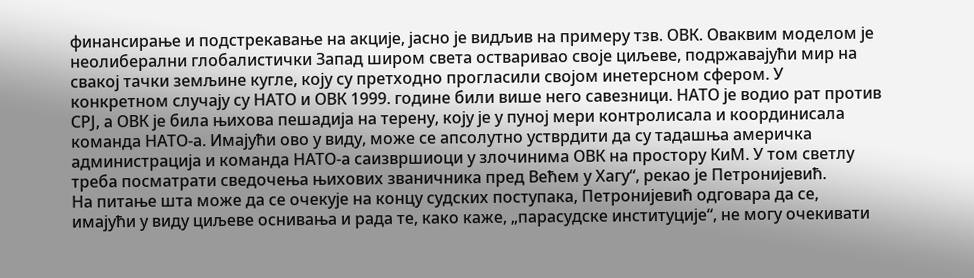финансирање и подстрекавање на акције, јасно је видљив на примеру тзв. ОВК. Оваквим моделом је неолиберални глобалистички Запад широм света остваривао своје циљеве, подржавајући мир на свакој тачки земљине кугле, коју су претходно прогласили својом инетерсном сфером. У конкретном случају су НАТО и ОВК 1999. године били више него савезници. НАТО је водио рат против СРЈ, а ОВК је била њихова пешадија на терену, коју је у пуној мери контролисала и координисала команда НАТО-а. Имајући ово у виду, може се апсолутно устврдити да су тадашња америчка администрација и команда НАТО-а саизвршиоци у злочинима ОВК на простору КиМ. У том светлу треба посматрати сведочења њихових званичника пред Већем у Хагу“, рекао је Петронијевић.
На питање шта може да се очекује на концу судских поступака, Петронијевић одговара да се, имајући у виду циљеве оснивања и рада те, како каже, „парасудске институције“, не могу очекивати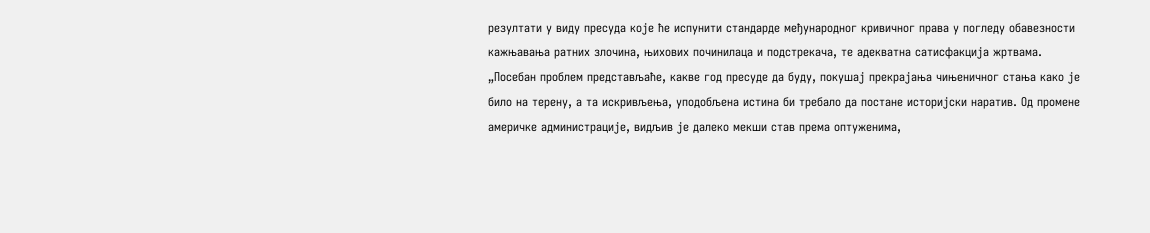резултати у виду пресуда које ће испунити стандарде међународног кривичног права у погледу обавезности кажњавања ратних злочина, њихових починилаца и подстрекача, те адекватна сатисфакција жртвама.
„Посебан проблем представљаће, какве год пресуде да буду, покушај прекрајања чињеничног стања како је било на терену, а та искривљења, уподобљена истина би требало да постане историјски наратив. Од промене америчке администрације, видљив је далеко мекши став према оптуженима,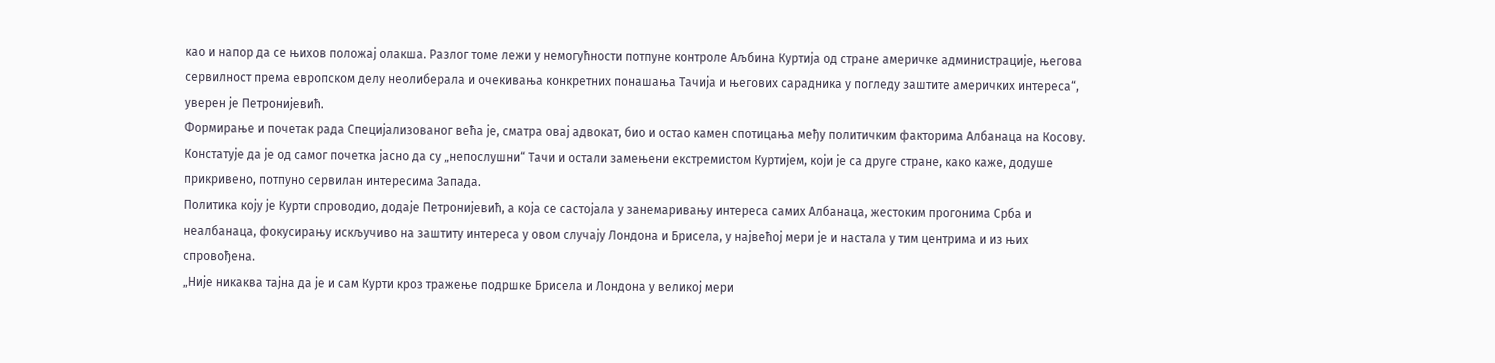као и напор да се њихов положај олакша. Разлог томе лежи у немогућности потпуне контроле Аљбина Куртија од стране америчке администрације, његова сервилност према европском делу неолиберала и очекивања конкретних понашања Тачија и његових сарадника у погледу заштите америчких интереса“, уверен је Петронијевић.
Формирање и почетак рада Специјализованог већа је, сматра овај адвокат, био и остао камен спотицања међу политичким факторима Албанаца на Косову.
Констатује да је од самог почетка јасно да су „непослушни“ Тачи и остали замењени екстремистом Куртијем, који је са друге стране, како каже, додуше прикривено, потпуно сервилан интересима Запада.
Политика коју је Курти спроводио, додаје Петронијевић, а која се састојала у занемаривању интереса самих Албанаца, жестоким прогонима Срба и неалбанаца, фокусирању искључиво на заштиту интереса у овом случају Лондона и Брисела, у највећој мери је и настала у тим центрима и из њих спровођена.
„Није никаква тајна да је и сам Курти кроз тражење подршке Брисела и Лондона у великој мери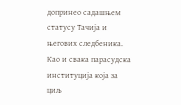допринео садашњем статусу Тачија и његових следбеника. Као и свака парасудска институција која за циљ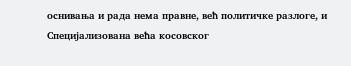оснивања и рада нема правне, већ политичке разлоге, и Специјализована већа косовског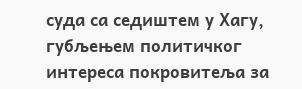суда са седиштем у Хагу, губљењем политичког интереса покровитеља за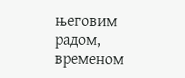његовим радом, временом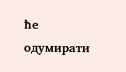ће одумирати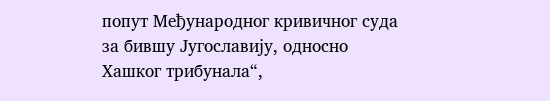попут Међународног кривичног суда за бившу Југославију, односно Хашког трибунала“,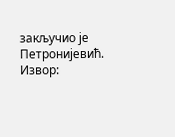закључио је Петронијевић.
Извор: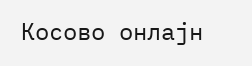Косово онлајн